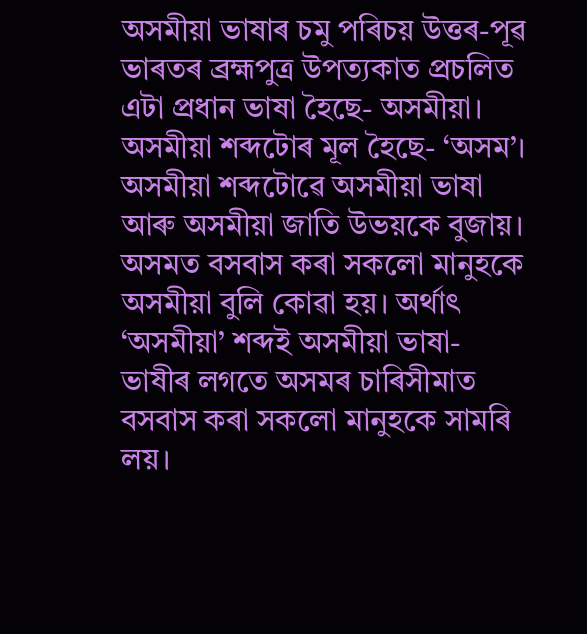অসমীয়া ভাষাৰ চমু পৰিচয় উত্তৰ-পূৱ ভাৰতৰ ব্ৰহ্মপুত্ৰ উপত্যকাত প্ৰচলিত এটা প্ৰধান ভাষা হৈছে- অসমীয়া। অসমীয়া শব্দটোৰ মূল হৈছে- ‘অসম’। অসমীয়া শব্দটোৱে অসমীয়া ভাষা আৰু অসমীয়া জাতি উভয়কে বুজায়। অসমত বসবাস কৰা সকলো মানুহকে অসমীয়া বুলি কোৱা হয়। অৰ্থাৎ ‘অসমীয়া’ শব্দই অসমীয়া ভাষা-ভাষীৰ লগতে অসমৰ চাৰিসীমাত বসবাস কৰা সকলো মানুহকে সামৰি লয়।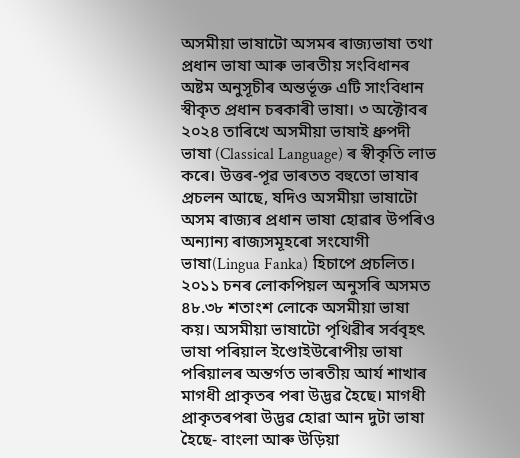অসমীয়া ভাষাটো অসমৰ ৰাজ্যভাষা তথা প্ৰধান ভাষা আৰু ভাৰতীয় সংবিধানৰ অষ্টম অনুসূচীৰ অন্তৰ্ভূক্ত এটি সাংবিধান স্বীকৃত প্ৰধান চৰকাৰী ভাষা। ৩ অক্টোবৰ ২০২৪ তাৰিখে অসমীয়া ভাষাই ধ্ৰুপদী ভাষা (Classical Language) ৰ স্বীকৃতি লাভ কৰে। উত্তৰ-পূৱ ভাৰতত বহুতো ভাষাৰ প্ৰচলন আছে, ষদিও অসমীয়া ভাষাটো অসম ৰাজ্যৰ প্ৰধান ভাষা হোৱাৰ উপৰিও অন্যান্য ৰাজ্যসমূহৰো সংযোগী ভাষা(Lingua Fanka) হিচাপে প্ৰচলিত। ২০১১ চনৰ লোকপিয়ল অনুসৰি অসমত ৪৮.৩৮ শতাংশ লোকে অসমীয়া ভাষা কয়। অসমীয়া ভাষাটো পৃথিৱীৰ সৰ্ববৃহৎ ভাষা পৰিয়াল ইণ্ডোইউৰোপীয় ভাষা পৰিয়ালৰ অন্তৰ্গত ভাৰতীয় আৰ্য শাখাৰ মাগধী প্ৰাকৃতৰ পৰা উদ্ভৱ হৈছে। মাগধী প্ৰাকৃতৰপৰা উদ্ভৱ হোৱা আন দুটা ভাষা হৈছে- বাংলা আৰু উড়িয়া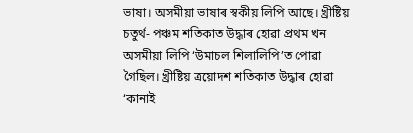ভাষা। অসমীয়া ভাষাৰ স্বকীয় লিপি আছে। খ্ৰীষ্টিয় চতুৰ্থ- পঞ্চম শতিকাত উদ্ধাৰ হোৱা প্ৰথম খন অসমীয়া লিপি ‘উমাচল শিলালিপি’ত পোৱা গৈছিল। খ্ৰীষ্টিয় ত্ৰয়োদশ শতিকাত উদ্ধাৰ হোৱা ‘কানাই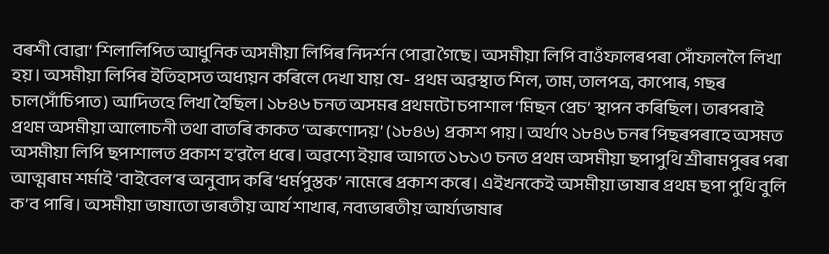বৰশী বোৱা’ শিলালিপিত আধুনিক অসমীয়া লিপিৰ নিদৰ্শন পোৱা গৈছে। অসমীয়া লিপি বাওঁফালৰপৰা সোঁফাললৈ লিখা হয়। অসমীয়া লিপিৰ ইতিহাসত অধ্যয়ন কৰিলে দেখা যায় যে- প্ৰথম অৱস্থাত শিল, তাম, তালপত্ৰ, কাপোৰ, গছৰ চাল(সাঁচিপাত) আদিতহে লিখা হৈছিল। ১৮৪৬ চনত অসমৰ প্ৰথমটো চপাশাল ‘মিছন প্ৰেচ’ স্থাপন কৰিছিল। তাৰপৰাই প্ৰথম অসমীয়া আলোচনী তথা বাতৰি কাকত ‘অৰুণোদয়’ (১৮৪৬) প্ৰকাশ পায়। অৰ্থাৎ ১৮৪৬ চনৰ পিছৰপৰাহে অসমত অসমীয়া লিপি ছপাশালত প্ৰকাশ হ’ৱলৈ ধৰে। অৱশ্যে ইয়াৰ আগতে ১৮১৩ চনত প্ৰথম অসমীয়া ছপাপুথি শ্ৰীৰামপুৰৰ পৰা আত্মৰাম শৰ্মাই ‘বাইবেল’ৰ অনুবাদ কৰি ‘ধৰ্মপুস্তক’ নামেৰে প্ৰকাশ কৰে। এইখনকেই অসমীয়া ভাষাৰ প্ৰথম ছপা পুথি বুলি ক’ব পাৰি। অসমীয়া ভাষাতো ভাৰতীয় আৰ্য শাখাৰ, নব্যভাৰতীয় আৰ্য্যভাষাৰ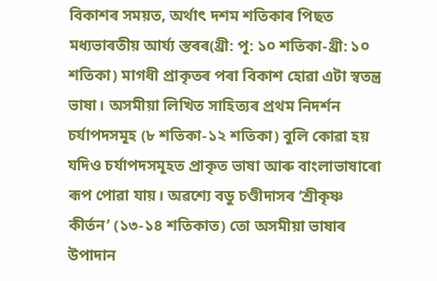বিকাশৰ সময়ত, অৰ্থাৎ দশম শতিকাৰ পিছত মধ্যভাৰতীয় আৰ্য্য স্তৰৰ(খ্ৰী: পূ: ১০ শতিকা-খ্ৰী: ১০ শতিকা) মাগধী প্ৰাকৃতৰ পৰা বিকাশ হোৱা এটা স্বতন্ত্ৰ ভাষা। অসমীয়া লিখিত সাহিত্যৰ প্ৰথম নিদৰ্শন চৰ্যাপদসমূহ (৮ শতিকা-১২ শতিকা) বুলি কোৱা হয় যদিও চৰ্যাপদসমূহত প্ৰাকৃত ভাষা আৰু বাংলাভাষাৰো ৰূপ পোৱা যায়। অৱশ্যে বডু চণ্ডীদাসৰ ‘শ্ৰীকৃষ্ণ কীৰ্তন’ (১৩-১৪ শতিকাত) তো অসমীয়া ভাষাৰ উপাদান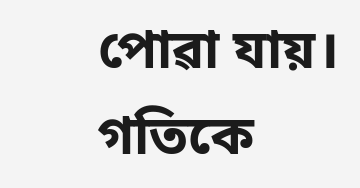পোৱা যায়। গতিকে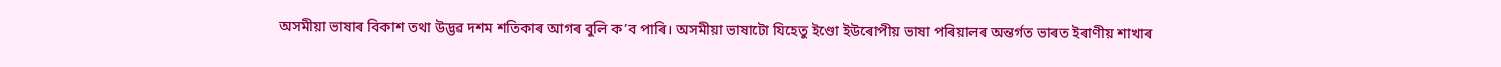অসমীয়া ভাষাৰ বিকাশ তথা উদ্ভৱ দশম শতিকাৰ আগৰ বুলি ক’ব পাৰি। অসমীয়া ভাষাটো যিহেতু ইণ্ডো ইউৰোপীয় ভাষা পৰিয়ালৰ অন্তৰ্গত ভাৰত ইৰাণীয় শাখাৰ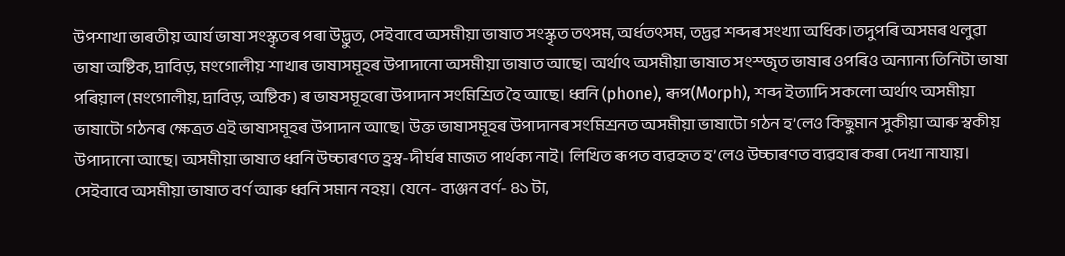উপশাখা ভাৰতীয় আৰ্য ভাষা সংস্কৃতৰ পৰা উদ্ভুত, সেইবাবে অসমীয়া ভাষাত সংস্কৃত তৎসম, অৰ্ধতৎসম, তদ্ভৱ শব্দৰ সংখ্যা অধিক।তদুপৰি অসমৰ থলুৱা ভাষা অষ্টিক, দ্ৰাবিড়, মংগোলীয় শাখাৰ ভাষাসমূহৰ উপাদানো অসমীয়া ভাষাত আছে। অৰ্থাৎ অসমীয়া ভাষাত সংস্জৃত ভাষাৰ ওপৰিও অন্যান্য তিনিটা ভাষা পৰিয়াল (মংগোলীয়, দ্ৰাবিড়, অষ্টিক) ৰ ভাষসমূহৰো উপাদান সংমিশ্ৰিত হৈ আছে। ধ্বনি (phone), ৰূপ(Morph), শব্দ ইত্যাদি সকলো অৰ্থাৎ অসমীয়া ভাষাটো গঠনৰ ক্ষেত্ৰত এই ভাষাসমূহৰ উপাদান আছে। উক্ত ভাষাসমূহৰ উপাদানৰ সংমিশ্ৰনত অসমীয়া ভাষাটো গঠন হ’লেও কিছুমান সুকীয়া আৰু স্বকীয় উপাদানো আছে। অসমীয়া ভাষাত ধ্বনি উচ্চাৰণত হ্ৰস্ব-দীৰ্ঘৰ মাজত পাৰ্থক্য নাই। লিখিত ৰূপত ব্যৱহৃত হ’লেও উচ্চাৰণত ব্যৱহাৰ কৰা দেখা নাযায়। সেইবাবে অসমীয়া ভাষাত বৰ্ণ আৰু ধ্বনি সমান নহয়। যেনে- ব্যঞ্জন বৰ্ণ- ৪১ টা,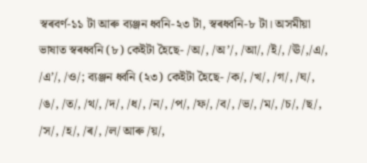স্বৰবৰ্ণ-১১ টা আৰু ব্যঞ্জন ধ্বনি-২৩ টা, স্বৰধ্বনি-৮ টা। অসমীয়া ভাষাত স্বৰধ্বনি (৮) কেইটা হৈছে- /অ/, /অ’/, /আ/, /ই/, /ঊ/,/এ/, /এ’/, /ও/; ব্যঞ্জন ধ্বনি (২৩) কেইটা হৈছে- /ক/, /খ/, /গ/, /ঘ/, /ঙ/, /ত/, /থ/, /দ/, /ধ/, /ন/, /প/, /ফ/, /ব/, /ভ/, /ম/, /চ/, /ছ/, /স/, /হ/, /ৰ/, /ল/ আৰু /য়/,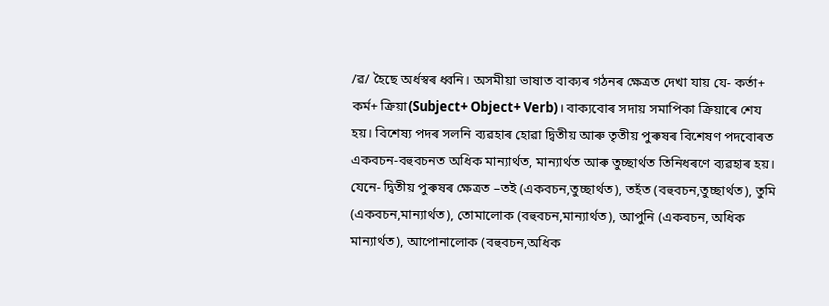/ৱ/ হৈছে অৰ্ধস্বৰ ধ্বনি। অসমীয়া ভাষাত বাক্যৰ গঠনৰ ক্ষেত্ৰত দেখা যায় যে- কৰ্তা+ কৰ্ম+ ক্ৰিয়া(Subject+ Object+ Verb)। বাক্যবোৰ সদায় সমাপিকা ক্ৰিয়াৰে শেয হয়। বিশেষ্য পদৰ সলনি ব্যৱহাৰ হোৱা দ্বিতীয় আৰু তৃতীয় পুৰুষৰ বিশেষণ পদবোৰত একবচন-বহুবচনত অধিক মান্যাৰ্থত, মান্যাৰ্থত আৰু তুচ্ছাৰ্থত তিনিধৰণে ব্যৱহাৰ হয়। যেনে- দ্বিতীয় পুৰুষৰ ক্ষেত্ৰত –তই (একবচন,তুচ্ছাৰ্থত), তহঁত (বহুবচন,তুচ্ছাৰ্থত), তুমি (একবচন,মান্যাৰ্থত), তোমালোক (বহুবচন,মান্যাৰ্থত), আপুনি (একবচন, অধিক মান্যাৰ্থত), আপোনালোক (বহুবচন,অধিক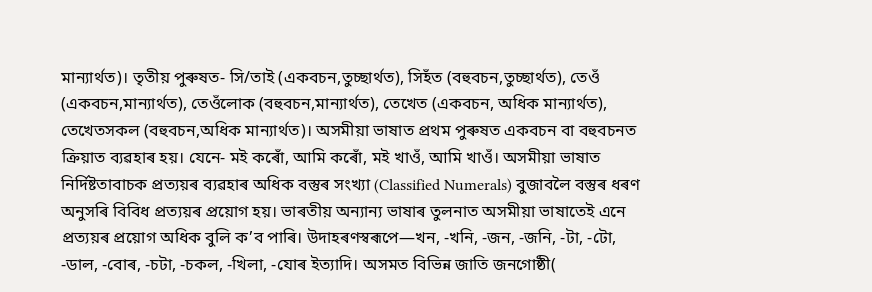মান্যাৰ্থত)। তৃতীয় পুৰুষত- সি/তাই (একবচন,তুচ্ছাৰ্থত), সিহঁত (বহুবচন,তুচ্ছাৰ্থত), তেওঁ (একবচন,মান্যাৰ্থত), তেওঁলোক (বহুবচন,মান্যাৰ্থত), তেখেত (একবচন, অধিক মান্যাৰ্থত), তেখেতসকল (বহুবচন,অধিক মান্যাৰ্থত)। অসমীয়া ভাষাত প্ৰথম পুৰুষত একবচন বা বহুবচনত ক্ৰিয়াত ব্যৱহাৰ হয়। যেনে- মই কৰোঁ, আমি কৰোঁ, মই খাওঁ, আমি খাওঁ। অসমীয়া ভাষাত নিৰ্দিষ্টতাবাচক প্ৰত্যয়ৰ ব্যৱহাৰ অধিক বস্তুৰ সংখ্যা (Classified Numerals) বুজাবলৈ বস্তুৰ ধৰণ অনুসৰি বিবিধ প্ৰত্যয়ৰ প্ৰয়োগ হয়। ভাৰতীয় অন্যান্য ভাষাৰ তুলনাত অসমীয়া ভাষাতেই এনে প্ৰত্যয়ৰ প্ৰয়োগ অধিক বুলি ক’ব পাৰি। উদাহৰণস্বৰূপে—খন, -খনি, -জন, -জনি, -টা, -টো, -ডাল, -বোৰ, -চটা, -চকল, -খিলা, -যোৰ ইত্যাদি। অসমত বিভিন্ন জাতি জনগোষ্ঠী(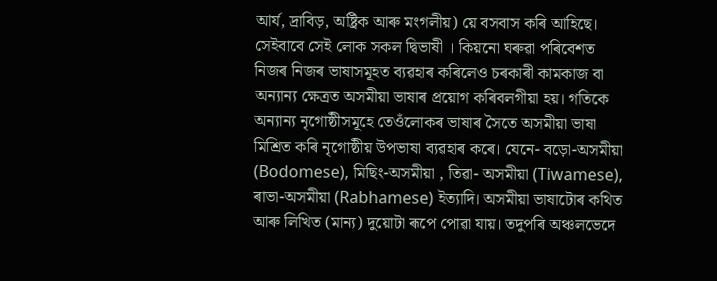আৰ্য, দ্ৰাবিড়, অষ্ট্ৰিক আৰু মংগলীয়) য়ে বসবাস কৰি আহিছে। সেইবাবে সেই লোক সকল দ্বিভাষী । কিয়নো ঘৰুৱা পৰিবেশত নিজৰ নিজৰ ভাষাসমূহত ব্যৱহাৰ কৰিলেও চৰকাৰী কামকাজ বা অন্যান্য ক্ষেত্ৰত অসমীয়া ভাষাৰ প্ৰয়োগ কৰিবলগীয়া হয়। গতিকে অন্যান্য নৃগোষ্ঠীসমূহে তেওঁলোকৰ ভাষাৰ সৈতে অসমীয়া ভাষা মিশ্ৰিত কৰি নৃগোষ্ঠীয় উপভাষা ব্যৱহাৰ কৰে। যেনে- বড়ো-অসমীয়া (Bodomese), মিছিং-অসমীয়া , তিৱা- অসমীয়া (Tiwamese), ৰাভা-অসমীয়া (Rabhamese) ইত্যাদি। অসমীয়া ভাষাটোৰ কথিত আৰু লিখিত (মান্য) দুয়োটা ৰূপে পোৱা যায়। তদুপৰি অঞ্চলভেদে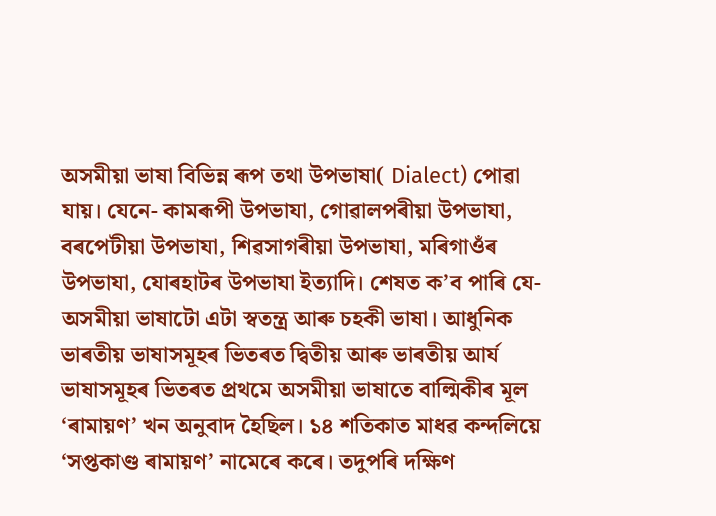অসমীয়া ভাষা বিভিন্ন ৰূপ তথা উপভাষা( Dialect) পোৱা যায়। যেনে- কামৰূপী উপভাযা, গোৱালপৰীয়া উপভাযা, বৰপেটীয়া উপভাযা, শিৱসাগৰীয়া উপভাযা, মৰিগাওঁৰ উপভাযা, যোৰহাটৰ উপভাযা ইত্যাদি। শেষত ক’ব পাৰি যে- অসমীয়া ভাষাটো এটা স্বতন্ত্ৰ আৰু চহকী ভাষা। আধুনিক ভাৰতীয় ভাষাসমূহৰ ভিতৰত দ্বিতীয় আৰু ভাৰতীয় আৰ্য ভাষাসমূহৰ ভিতৰত প্ৰথমে অসমীয়া ভাষাতে বাল্মিকীৰ মূল ‘ৰামায়ণ’ খন অনুবাদ হৈছিল। ১৪ শতিকাত মাধৱ কন্দলিয়ে ‘সপ্তকাণ্ড ৰামায়ণ’ নামেৰে কৰে। তদুপৰি দক্ষিণ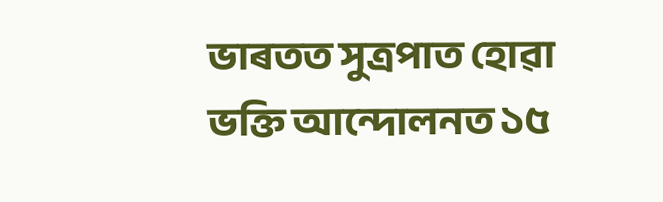ভাৰতত সুত্ৰপাত হোৱা ভক্তি আন্দোলনত ১৫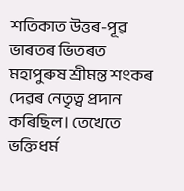শতিকাত উত্তৰ-পূৱ ভাৰতৰ ভিতৰত মহাপুৰুষ শ্ৰীমন্ত শংকৰ দেৱৰ নেতৃত্ব প্ৰদান কৰিছিল। তেখেতে ভক্তিধৰ্ম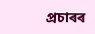প্ৰচাৰৰ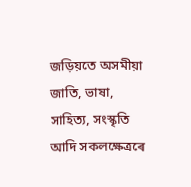জড়িয়তে অসমীয়া জাতি, ভাষা, সাহিত্য, সংস্কৃতি আদি সকলক্ষেত্ৰৰে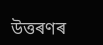উত্তৰণৰ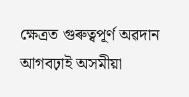ক্ষেত্ৰত গুৰুত্বপূৰ্ণ অৱদান আগবঢ়াই অসমীয়া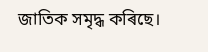জাতিক সমৃদ্ধ কৰিছে।